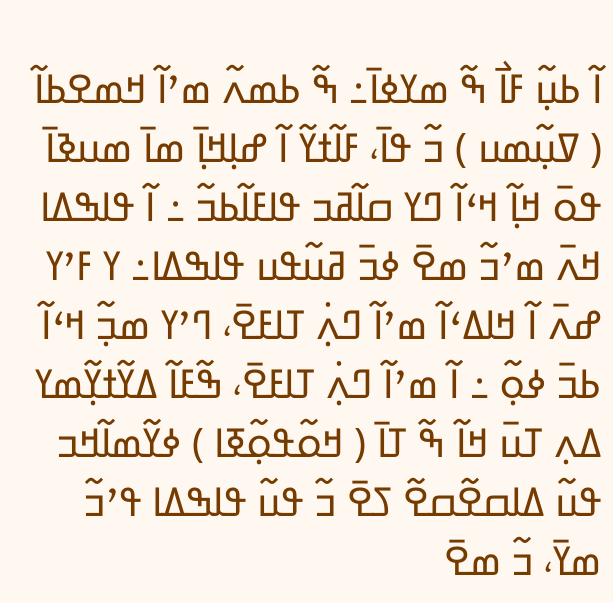ߊ߬ ߕߎ߲߬ ߓߊ߯ ߒ߬ ߘߌߦߊ߫߸ ߒ߬ ߕߘߍ߬ ߘߴߊ߬ ߞߘߐߕߊ߬ ( ߜߎ߲߬ߘߎ ) ߏ߬ ߟߊ߫، ߓߊ߬ߙߌ߬ ߊ߬ ߝߊ߲ߞߊ߲߫ ߘߊ߫ ߘߎߢߊ߫ ߟߋ߫ ߞߊ߲߬ ߞߵߊ߬ ߣߌ ߛߊ߬ߥߏ ߟߊߓߊ߬ߕߏ߬ ߸ ߊ߬ ߟߊߒߡߊ ߞߍ߫ ߘߴߏ߬ ߘߐ߫ ߦߏ߫ ߥߎ߬ߟߎ ߟߊߒߡߊ߸ ߌ ߓߴߌ ߝߍ߫ ߊ߬ ߞߊߡߵߊ߬ ߘߴߊ߬ ߣߍ߲߭ ߠߊߓߐ߫، ߣߴߌ ߘߏ߲߬ ߞߵߊ߬ ߕߏ߫ ߦߋ߲߬ ߸ ߊ߬ ߘߴߊ߬ ߣߍ߲߭ ߠߊߓߐ߫، ߒ߬ߓߊ߬ ߡߌ߬ߙߌ߲߬ߘߌ ߡߍ߲ ߠߎ߫ ߞߊ߬ ߒ߬ ߠߊ߫ ( ߞߋ߬ߟߋ߲߬ߧߊ ) ߦߌ߬ߘߊ߬ߞߏ ߟߎ߬ ߡߊߛߐ߬ߛߐ߬ ߖߐ߫ ߏ߬ ߟߎ߬ ߟߊߒߡߊ ߟߴߏ߬ ߘߌ߫، ߏ߬ ߘߐ߫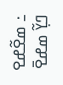߸ ߘߐ߬ߝߐ ߣߌ߲߬ ߘߝߐ߫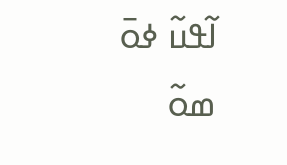ߊ߬ߟߎ߬ ߦߋ߫ ߘߋ߬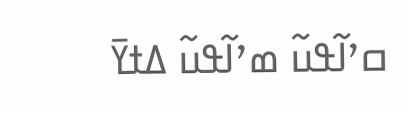ߛߴߊ߬ߟߎ߬ ߘߴߊ߬ߟߎ߬ ߡߙߌ߫